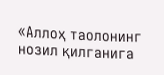«Аллоҳ таолонинг нозил қилганига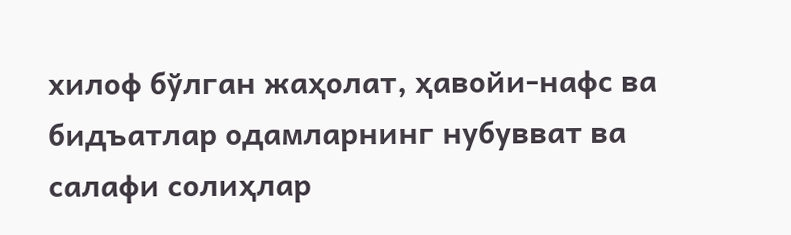хилоф бўлган жаҳолат, ҳавойи-нафс ва бидъатлар одамларнинг нубувват ва салафи солиҳлар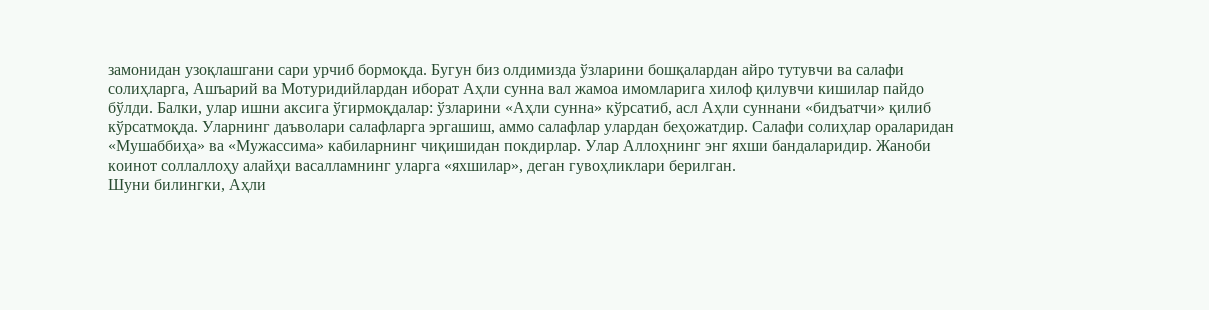замонидан узоқлашгани сари урчиб бормоқда. Бугун биз олдимизда ўзларини бошқалардан айро тутувчи ва салафи солиҳларга, Ашъарий ва Мотуридийлардан иборат Аҳли сунна вал жамоа имомларига хилоф қилувчи кишилар пайдо бўлди. Балки, улар ишни аксига ўгирмоқдалар: ўзларини «Аҳли сунна» кўрсатиб, асл Аҳли суннани «бидъатчи» қилиб кўрсатмоқда. Уларнинг даъволари салафларга эргашиш, аммо салафлар улардан беҳожатдир. Салафи солиҳлар ораларидан «Мушаббиҳа» ва «Мужассима» кабиларнинг чиқишидан покдирлар. Улар Аллоҳнинг энг яхши бандаларидир. Жаноби коинот соллаллоҳу алайҳи васалламнинг уларга «яхшилар», деган гувоҳликлари берилган.
Шуни билингки, Аҳли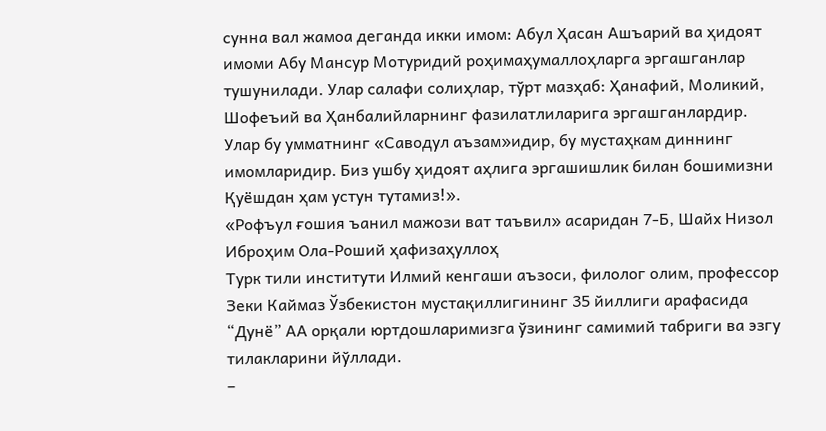сунна вал жамоа деганда икки имом: Абул Ҳасан Ашъарий ва ҳидоят имоми Абу Мансур Мотуридий роҳимаҳумаллоҳларга эргашганлар тушунилади. Улар салафи солиҳлар, тўрт мазҳаб: Ҳанафий, Моликий, Шофеъий ва Ҳанбалийларнинг фазилатлиларига эргашганлардир. Улар бу умматнинг «Саводул аъзам»идир, бу мустаҳкам диннинг имомларидир. Биз ушбу ҳидоят аҳлига эргашишлик билан бошимизни Қуёшдан ҳам устун тутамиз!».
«Рофъул ғошия ъанил мажози ват таъвил» асаридан 7-Б, Шайх Низол Иброҳим Ола-Роший ҳафизаҳуллоҳ
Турк тили институти Илмий кенгаши аъзоси, филолог олим, профессор Зеки Каймаз Ўзбекистон мустақиллигининг 35 йиллиги арафасида “Дунё” АА орқали юртдошларимизга ўзининг самимий табриги ва эзгу тилакларини йўллади.
–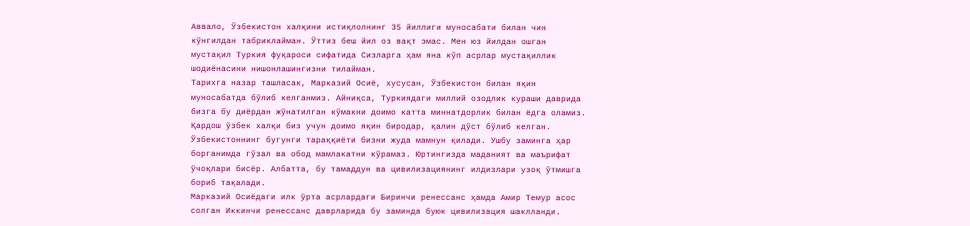Аввало, Ўзбекистон халқини истиқлолнинг 35 йиллиги муносабати билан чин кўнгилдан табриклайман. Ўттиз беш йил оз вақт эмас. Мен юз йилдан ошган мустақил Туркия фуқароси сифатида Сизларга ҳам яна кўп асрлар мустақиллик шодиёнасини нишонлашингизни тилайман.
Тарихга назар ташласак, Марказий Осиё, хусусан, Ўзбекистон билан яқин муносабатда бўлиб келганмиз. Айниқса, Туркиядаги миллий озодлик кураши даврида бизга бу диёрдан жўнатилган кўмакни доимо катта миннатдорлик билан ёдга оламиз.
Қардош ўзбек халқи биз учун доимо яқин биродар, қалин дўст бўлиб келган. Ўзбекистоннинг бугунги тараққиёти бизни жуда мамнун қилади. Ушбу заминга ҳар борганимда гўзал ва обод мамлакатни кўрамаз. Юртингизда маданият ва маърифат ўчоқлари бисёр. Албатта, бу тамаддун ва цивилизациянинг илдизлари узоқ ўтмишга бориб тақалади.
Марказий Осиёдаги илк ўрта асрлардаги Биринчи ренессанс ҳамда Амир Темур асос солган Иккинчи ренессанс даврларида бу заминда буюк цивилизация шаклланди.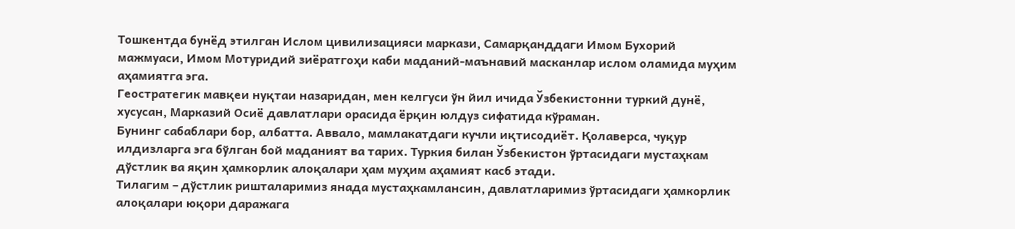Тошкентда бунёд этилган Ислом цивилизацияси маркази, Самарқанддаги Имом Бухорий мажмуаси, Имом Мотуридий зиёратгоҳи каби маданий-маънавий масканлар ислом оламида муҳим аҳамиятга эга.
Геостратегик мавқеи нуқтаи назаридан, мен келгуси ўн йил ичида Ўзбекистонни туркий дунё, хусусан, Марказий Осиё давлатлари орасида ёрқин юлдуз сифатида кўраман.
Бунинг сабаблари бор, албатта. Аввало, мамлакатдаги кучли иқтисодиёт. Қолаверса, чуқур илдизларга эга бўлган бой маданият ва тарих. Туркия билан Ўзбекистон ўртасидаги мустаҳкам дўстлик ва яқин ҳамкорлик алоқалари ҳам муҳим аҳамият касб этади.
Тилагим – дўстлик ришталаримиз янада мустаҳкамлансин, давлатларимиз ўртасидаги ҳамкорлик алоқалари юқори даражага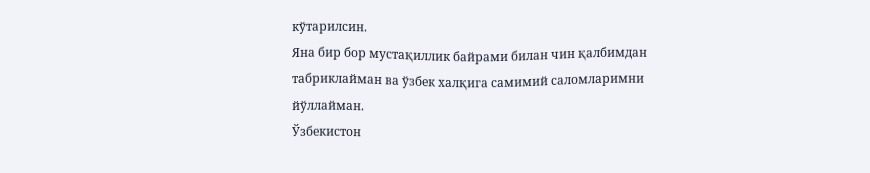кўтарилсин.
Яна бир бор мустақиллик байрами билан чин қалбимдан табриклайман ва ўзбек халқига самимий саломларимни йўллайман.
Ўзбекистон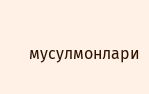мусулмонлари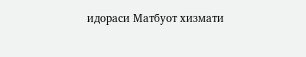идораси Матбуот хизмати